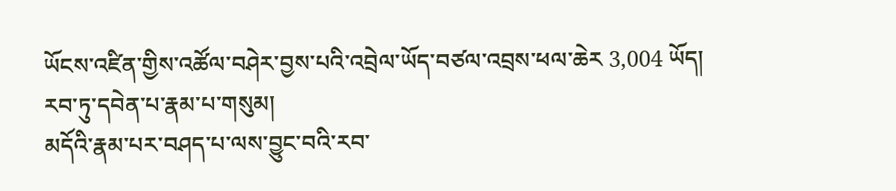ཡོངས་འཛིན་གྱིས་འཚོལ་བཤེར་བྱས་པའི་འབྲེལ་ཡོད་བཙལ་འབྲས་ཕལ་ཆེར 3,004 ཡོད།
རབ་ཏུ་དབེན་པ་རྣམ་པ་གསུམ།
མདོའི་རྣམ་པར་བཤད་པ་ལས་བྱུང་བའི་རབ་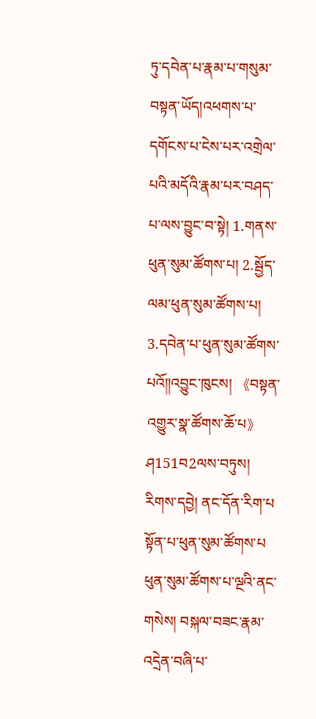ཏུ་དབེན་པ་རྣམ་པ་གསུམ་བསྟན་ཡོད།འཕགས་པ་དགོངས་པ་ངེས་པར་འགྲེལ་པའི་མདོའི་རྣམ་པར་བཤད་པ་ལས་བྱུང་བ་སྟེ། 1.གནས་ཕུན་སུམ་ཚོགས་པ། 2.སྦྱོད་ལམ་ཕུན་སུམ་ཚོགས་པ། 3.དབེན་པ་ཕུན་སུམ་ཚོགས་པའོ༎འབྱུང་ཁུངས། 《བསྟན་འགྱུར་སྣ་ཚོགས་ཆོ་པ》ཤ151བ2ལས་བཏུས། རིགས་དབྱེ། ནང་དོན་རིག་པ
སྟོན་པ་ཕུན་སུམ་ཚོགས་པ
ཕུན་སུམ་ཚོགས་པ་ལྔའི་ནང་གསེས། བསྐལ་བཟང་རྣམ་འདྲེན་བཞི་པ་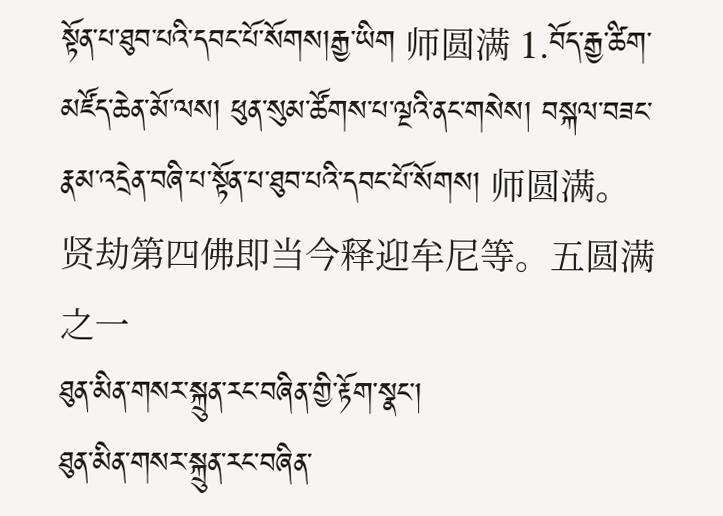སྟོན་པ་ཐུབ་པའི་དབང་པོ་སོགས།རྒྱ་ཡིག 师圆满 1.བོད་རྒྱ་ཚིག་མཛོད་ཆེན་མོ་ལས། ཕུན་སུམ་ཚོགས་པ་ལྔའི་ནང་གསེས། བསྐལ་བཟང་རྣམ་འདྲེན་བཞི་པ་སྟོན་པ་ཐུབ་པའི་དབང་པོ་སོགས། 师圆满。贤劫第四佛即当今释迎牟尼等。五圆满之一
ཐུན་མིན་གསར་སྐྲུན་རང་བཞིན་གྱི་རྟོག་སྣང་།
ཐུན་མིན་གསར་སྐྲུན་རང་བཞིན་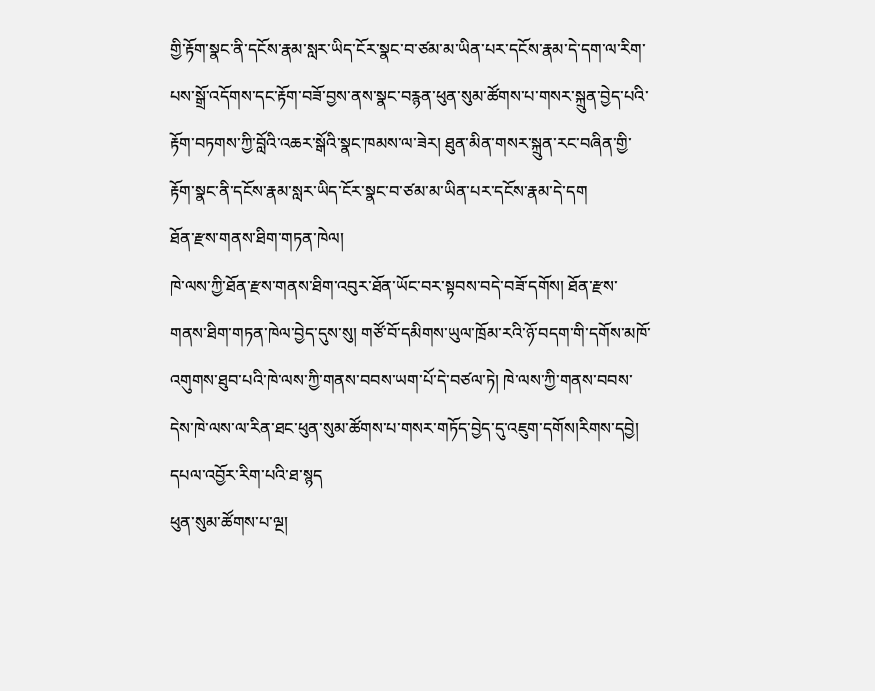གྱི་རྟོག་སྣང་ནི་དངོས་རྣམ་སླར་ཡིད་ངོར་སྣང་བ་ཙམ་མ་ཡིན་པར་དངོས་རྣམ་དེ་དག་ལ་རིག་པས་སྒྲོ་འདོགས་དང་རྟོག་བཟོ་བྱས་ནས་སྣང་བརྙན་ཕུན་སུམ་ཚོགས་པ་གསར་སྐྲུན་བྱེད་པའི་རྟོག་བཏགས་ཀྱི་བློའི་འཆར་སྒོའི་སྣང་ཁམས་ལ་ཟེར། ཐུན་མིན་གསར་སྐྲུན་རང་བཞིན་གྱི་རྟོག་སྣང་ནི་དངོས་རྣམ་སླར་ཡིད་ངོར་སྣང་བ་ཙམ་མ་ཡིན་པར་དངོས་རྣམ་དེ་དག
ཐོན་རྫས་གནས་ཐིག་གཏན་ཁེལ།
ཁེ་ལས་ཀྱི་ཐོན་རྫས་གནས་ཐིག་འབུར་ཐོན་ཡོང་བར་སྟབས་བདེ་བཟོ་དགོས། ཐོན་རྫས་གནས་ཐིག་གཏན་ཁེལ་བྱེད་དུས་སུ། གཙོ་བོ་དམིགས་ཡུལ་ཁྲོམ་རའི་ཉོ་བདག་གི་དགོས་མཁོ་འགུགས་ཐུབ་པའི་ཁེ་ལས་ཀྱི་གནས་བབས་ཡག་པོ་དེ་བཙལ་ཏེ། ཁེ་ལས་ཀྱི་གནས་བབས་དེས་ཁེ་ལས་ལ་རིན་ཐང་ཕུན་སུམ་ཚོགས་པ་གསར་གཏོད་བྱེད་དུ་འཇུག་དགོས།རིགས་དབྱེ། དཔལ་འབྱོར་རིག་པའི་ཐ་སྙད
ཕུན་སུམ་ཚོགས་པ་ལྔ།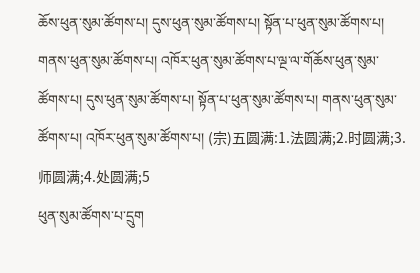ཆོས་ཕུན་སུམ་ཚོགས་པ། དུས་ཕུན་སུམ་ཚོགས་པ། སྟོན་པ་ཕུན་སུམ་ཚོགས་པ། གནས་ཕུན་སུམ་ཚོགས་པ། འཁོར་ཕུན་སུམ་ཚོགས་པ་ལྔ་ལ་གོཆོས་ཕུན་སུམ་ཚོགས་པ། དུས་ཕུན་སུམ་ཚོགས་པ། སྟོན་པ་ཕུན་སུམ་ཚོགས་པ། གནས་ཕུན་སུམ་ཚོགས་པ། འཁོར་ཕུན་སུམ་ཚོགས་པ། (宗)五圆满:1.法圆满;2.时圆满;3.师圆满;4.处圆满;5
ཕུན་སུམ་ཚོགས་པ་དྲུག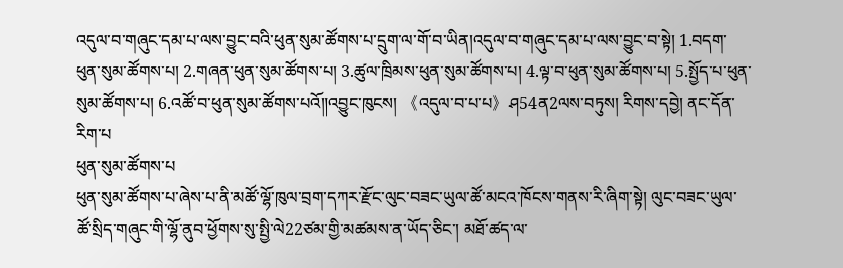འདུལ་བ་གཞུང་དམ་པ་ལས་བྱུང་བའི་ཕུན་སུམ་ཚོགས་པ་དྲུག་ལ་གོ་བ་ཡིན།འདུལ་བ་གཞུང་དམ་པ་ལས་བྱུང་བ་སྟེ། 1.བདག་ཕུན་སུམ་ཚོགས་པ། 2.གཞན་ཕུན་སུམ་ཚོགས་པ། 3.ཚུལ་ཁྲིམས་ཕུན་སུམ་ཚོགས་པ། 4.ལྟ་བ་ཕུན་སུམ་ཚོགས་པ། 5.སྤྱོད་པ་ཕུན་སུམ་ཚོགས་པ། 6.འཚོ་བ་ཕུན་སུམ་ཚོགས་པའོ༎འབྱུང་ཁུངས། 《འདུལ་བ་པ་པ》ཤ54ན2ལས་བཏུས། རིགས་དབྱེ། ནང་དོན་རིག་པ
ཕུན་སུམ་ཚོགས་པ
ཕུན་སུམ་ཚོགས་པ་ཞེས་པ་ནི་མཚོ་ལྷོ་ཁུལ་བྲག་དཀར་རྫོང་ལུང་བཟང་ཡུལ་ཚོ་མངའ་ཁོངས་གནས་རི་ཞིག་སྟེ། ལུང་བཟང་ཡུལ་ཚོ་སྲིད་གཞུང་གི་ལྷོ་ནུབ་ཕྱོགས་སུ་སྤྱི་ལེ22ཙམ་གྱི་མཚམས་ན་ཡོད་ཅིང་། མཐོ་ཚད་ལ་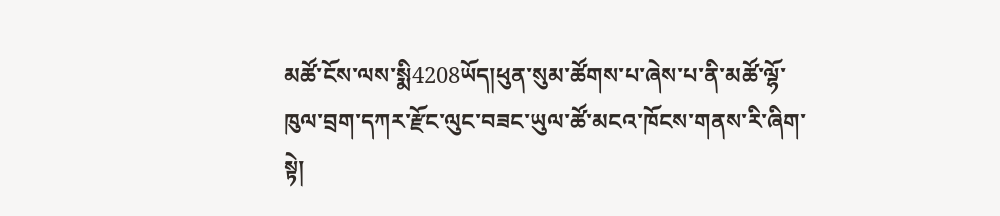མཚོ་ངོས་ལས་སྨི4208ཡོད།ཕུན་སུམ་ཚོགས་པ་ཞེས་པ་ནི་མཚོ་ལྷོ་ཁུལ་བྲག་དཀར་རྫོང་ལུང་བཟང་ཡུལ་ཚོ་མངའ་ཁོངས་གནས་རི་ཞིག་སྟེ།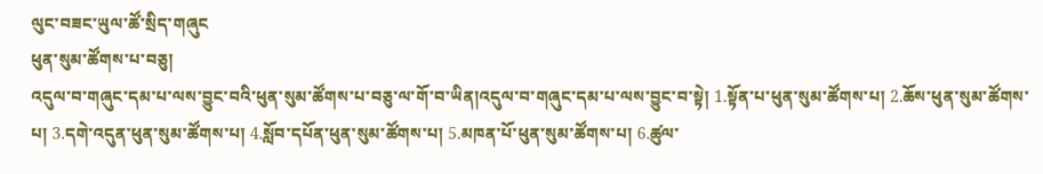ལུང་བཟང་ཡུལ་ཚོ་སྲིད་གཞུང
ཕུན་སུམ་ཚོགས་པ་བཅུ།
འདུལ་བ་གཞུང་དམ་པ་ལས་བྱུང་བའི་ཕུན་སུམ་ཚོགས་པ་བཅུ་ལ་གོ་བ་ཡིན།འདུལ་བ་གཞུང་དམ་པ་ལས་བྱུང་བ་སྟེ། 1.སྟོན་པ་ཕུན་སུམ་ཚོགས་པ། 2.ཆོས་ཕུན་སུམ་ཚོགས་པ། 3.དགེ་འདུན་ཕུན་སུམ་ཚོགས་པ། 4.སློབ་དཔོན་ཕུན་སུམ་ཚོགས་པ། 5.མཁན་པོ་ཕུན་སུམ་ཚོགས་པ། 6.ཚུལ་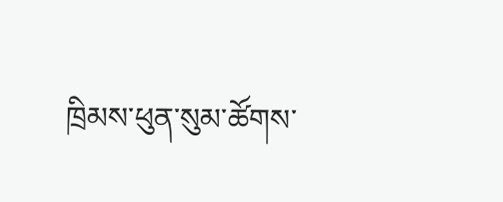ཁྲིམས་ཕུན་སུམ་ཚོགས་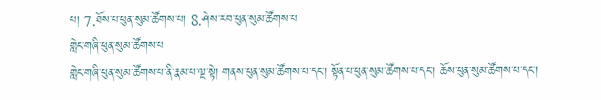པ། 7.ཐོས་པ་ཕུན་སུམ་ཚོགས་པ། 8.ཤེས་རབ་ཕུན་སུམ་ཚོགས་པ
གླེང་གཞི་ཕུན་སུམ་ཚོགས་པ
གླེང་གཞི་ཕུན་སུམ་ཚོགས་པ་ནི་རྣམ་པ་ལྔ་སྟེ། གནས་ཕུན་སུམ་ཚོགས་པ་དང་། སྟོན་པ་ཕུན་སུམ་ཚོགས་པ་དང་། ཆོས་ཕུན་སུམ་ཚོགས་པ་དང་།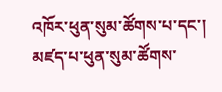འཁོར་ཕུན་སུམ་ཚོགས་པ་དང་། མཛད་པ་ཕུན་སུམ་ཚོགས་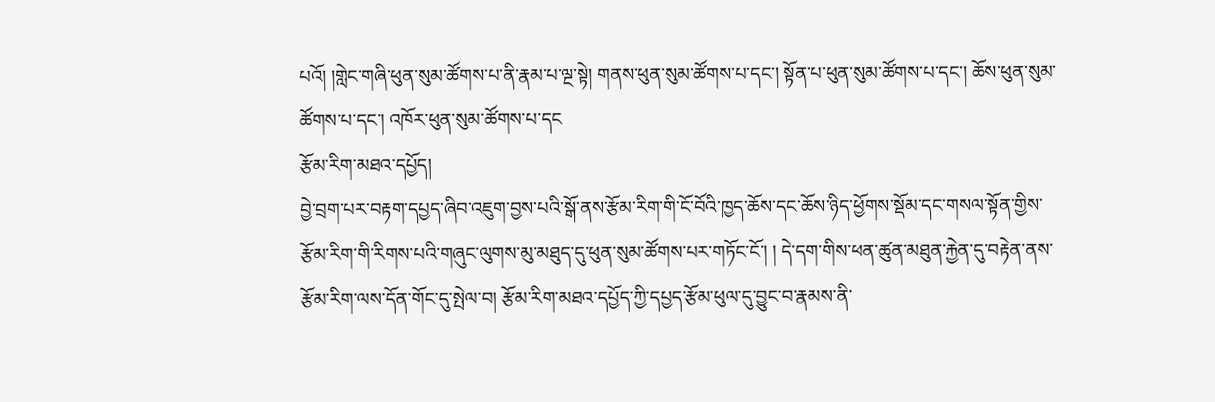པའོ། །གླེང་གཞི་ཕུན་སུམ་ཚོགས་པ་ནི་རྣམ་པ་ལྔ་སྟེ། གནས་ཕུན་སུམ་ཚོགས་པ་དང་། སྟོན་པ་ཕུན་སུམ་ཚོགས་པ་དང་། ཆོས་ཕུན་སུམ་ཚོགས་པ་དང་། འཁོར་ཕུན་སུམ་ཚོགས་པ་དང
རྩོམ་རིག་མཐའ་དཔྱོད།
བྱེ་བྲག་པར་བརྟག་དཔྱད་ཞིབ་འཇུག་བྱས་པའི་སྒོ་ནས་རྩོམ་རིག་གི་ངོ་བོའི་ཁྱད་ཆོས་དང་ཆོས་ཉིད་ཕྱོགས་སྡོམ་དང་གསལ་སྟོན་གྱིས་རྩོམ་རིག་གི་རིགས་པའི་གཞུང་ལུགས་མུ་མཐུད་དུ་ཕུན་སུམ་ཚོགས་པར་གཏོང་ངོ་། ། དེ་དག་གིས་ཕན་ཚུན་མཐུན་རྐྱེན་དུ་བརྟེན་ནས་རྩོམ་རིག་ལས་དོན་གོང་དུ་སྤེལ་བ། རྩོམ་རིག་མཐའ་དཔྱོད་ཀྱི་དཔྱད་རྩོམ་ཕུལ་དུ་བྱུང་བ་རྣམས་ནི་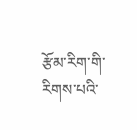རྩོམ་རིག་གི་རིགས་པའི་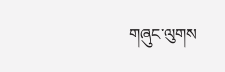གཞུང་ལུགས